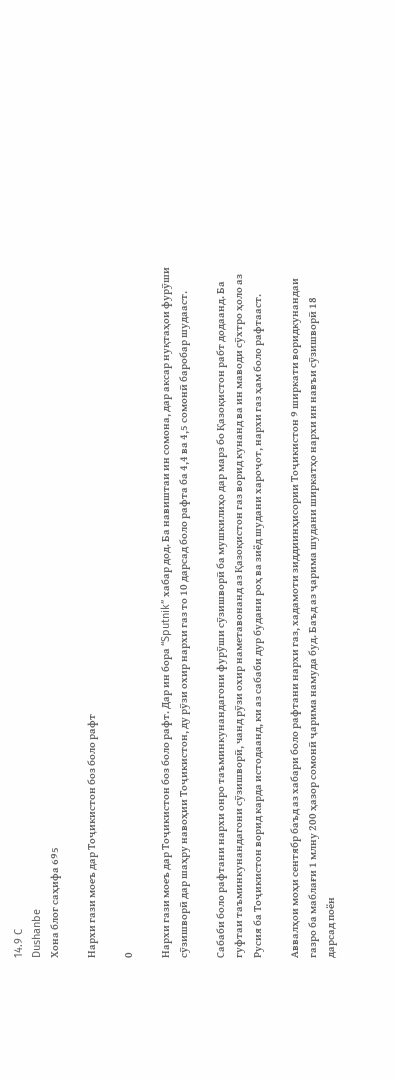14.9 C
Dushanbe
Хона блог саҳифа 695

Нархи гази моеъ дар Тоҷикистон боз боло рафт

0

Нархи гази моеъ дар Тоҷикистон боз боло рафт. Дар ин бора “Sputnik” хабар дод. Ба навиштаи ин сомона, дар аксар нуқтаҳои фурӯши сӯзишворӣ дар шаҳру навоҳии Тоҷикистон, ду рӯзи охир нархи газ то 10 дарсад боло рафта ба 4,4 ва 4,5 сомонӣ баробар шудааст.

Сабаби боло рафтани нархи онро таъминкунандагони фурӯши сӯзишворӣ ба мушкилиҳо дар марз бо Қазоқистон рабт додаанд. Ба гуфтаи таъминкунандагони сӯзишворӣ, чанд рӯзи охир наметавонанд аз Қазоқистон газ ворид кунанд ва ин маводи сӯхтро ҳоло аз Русия ба Тоҷикистон ворид карда истодаанд, ки аз сабаби дур будани роҳ ва зиёд шудани хароҷот, нархи газ ҳам боло рафтааст.

Аввалҳои моҳи сентябр баъд аз хабари боло рафтани нархи газ, хадамоти зиддиинҳисории Тоҷикистон 9 ширкати воридкунандаи газро ба маблағи 1 млну 200 ҳазор сомонӣ ҷарима намуда буд. Баъд аз ҷарима шудани ширкатҳо нархи ин навъи сӯзишворӣ 18 дарсад поён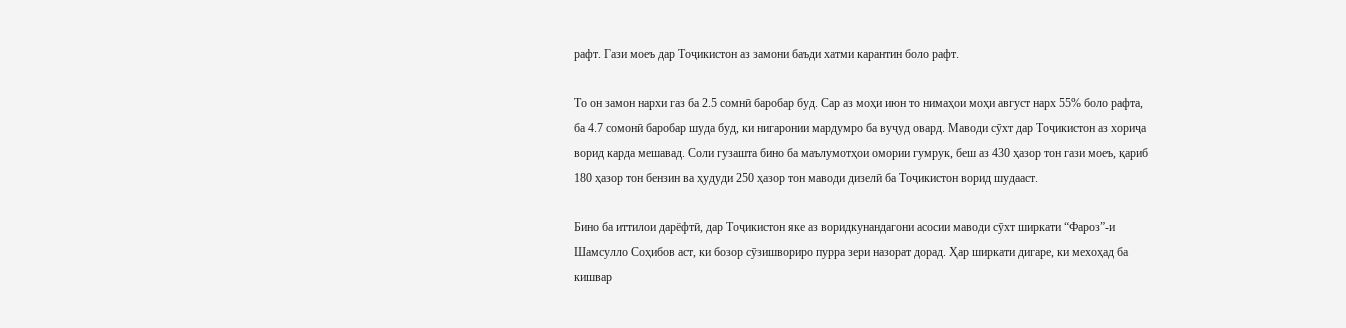рафт. Гази моеъ дар Тоҷикистон аз замони баъди хатми карантин боло рафт.

То он замон нархи газ ба 2.5 сомнӣ баробар буд. Сар аз моҳи июн то нимаҳои моҳи август нарх 55% боло рафта, ба 4.7 сомонӣ баробар шуда буд, ки нигаронии мардумро ба вуҷуд овард. Маводи сӯхт дар Тоҷикистон аз хориҷа ворид карда мешавад. Соли гузашта бино ба маълумотҳои омории гумрук, беш аз 430 ҳазор тон гази моеъ, қариб 180 ҳазор тон бензин ва ҳудуди 250 ҳазор тон маводи дизелӣ ба Тоҷикистон ворид шудааст.

Бино ба иттилои дарёфтӣ, дар Тоҷикистон яке аз воридкунандагони асосии маводи сӯхт ширкати “Фароз”-и Шамсулло Соҳибов аст, ки бозор сӯзишвориро пурра зери назорат дорад. Ҳар ширкати дигаре, ки мехоҳад ба кишвар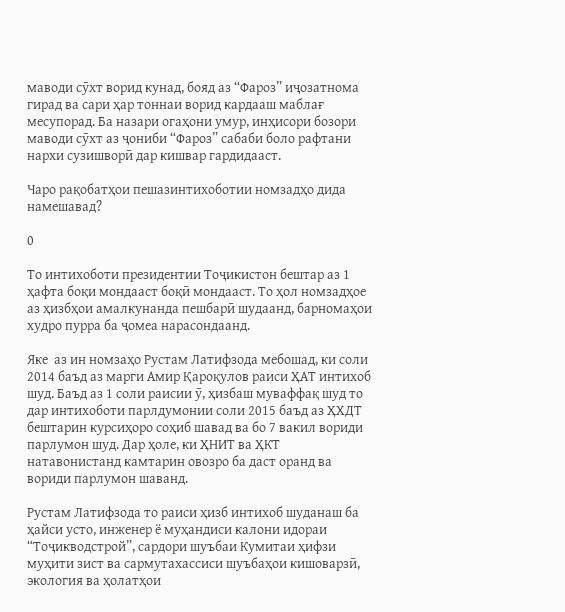маводи сӯхт ворид кунад, бояд аз “Фароз” иҷозатнома гирад ва сари ҳар тоннаи ворид кардааш маблағ месупорад. Ба назари огаҳони умур, инҳисори бозори маводи сӯхт аз ҷониби “Фароз” сабаби боло рафтани нархи сузишворӣ дар кишвар гардидааст.

Чаро рақобатҳои пешазинтихоботии номзадҳо дида намешавад?

0

То интихоботи президентии Тоҷикистон бештар аз 1 ҳафта боқи мондааст боқӣ мондааст. То ҳол номзадҳое аз ҳизбҳои амалкунанда пешбарӣ шудаанд, барномаҳои худро пурра ба ҷомеа нарасондаанд.

Яке  аз ин номзаҳо Рустам Латифзода мебошад, ки соли 2014 баъд аз марги Амир Қароқулов раиси ҲАТ интихоб шуд. Баъд аз 1 соли раисии ӯ, ҳизбаш муваффақ шуд то дар интихоботи парлдумонии соли 2015 баъд аз ҲХДТ бештарин курсиҳоро соҳиб шавад ва бо 7 вакил вориди парлумон шуд. Дар ҳоле, ки ҲНИТ ва ҲКТ натавонистанд камтарин овозро ба даст оранд ва вориди парлумон шаванд.

Рустам Латифзода то раиси ҳизб интихоб шуданаш ба ҳайси усто, инженер ё муҳандиси калони идораи “Тоҷикводстрой”, сардори шуъбаи Кумитаи ҳифзи муҳити зист ва сармутахассиси шуъбаҳои кишоварзӣ, экология ва ҳолатҳои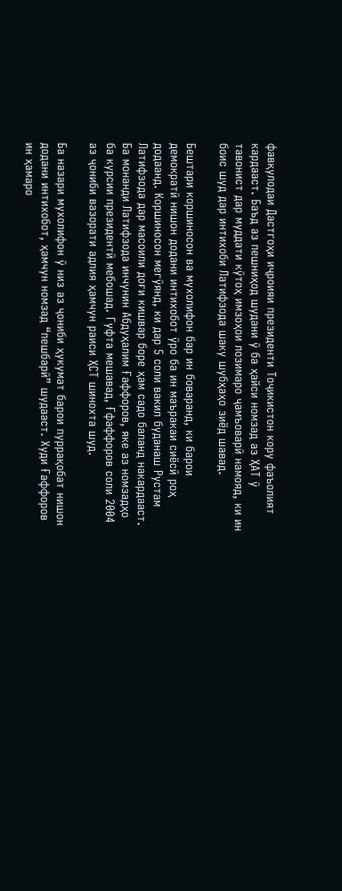фавқулодаи Дастгоҳи иҷроияи президенти Тоҷикистон кору фаъолият кардааст. Баъд аз пешниҳод шудани ӯ ба ҳайси номзад аз ҲАТ ӯ тавонист дар муддати кӯтоҳ имзоҳои лозимаро ҷамъоварӣ намояд, ки ин боис шуд дар интихоби Латифзода шаку шубҳаҳо зиёд шавад.

Бештари коршиносон ва мухолифон бар ин боваранд, ки барои демократӣ нишон додани интихобот ӯро ба ин маъракаи сиёсӣ роҳ додаанд. Коршиносон мегӯянд, ки дар 5 соли вакил буданаш Рустам Латифзода дар масоили доғи кишвар боре ҳам садо баланд накардааст. Ба монанди Латифзода инчунин Абдуҳалим Ғаффоров, яке аз номзадҳо ба курсии президентӣ мебошад. Гуфта мешавад, Ғфаффоров соли 2004 аз ҷониби вазорати адлия ҳамчун раиси ҲСТ шинохта шуд.

Ба назари мухолифон ӯ низ аз ҷониби ҳукумат барои пуррақобат нишон додани интихобот, ҳамчун номзад “пешбарӣ” шудааст. Худи Ғаффоров ин ҳамаро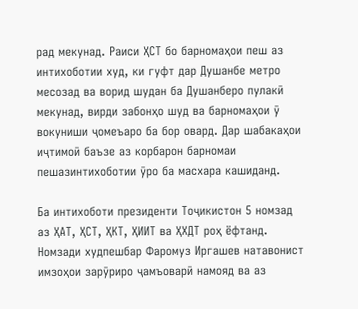рад мекунад. Раиси ҲСТ бо барномаҳои пеш аз интихоботии худ, ки гуфт дар Душанбе метро месозад ва ворид шудан ба Душанберо пулакӣ мекунад, вирди забонҳо шуд ва барномаҳои ӯ вокуниши ҷомеъаро ба бор овард. Дар шабакаҳои иҷтимоӣ баъзе аз корбарон барномаи пешазинтихоботии ӯро ба масхара кашиданд.

Ба интихоботи президенти Тоҷикистон 5 номзад аз ҲАТ, ҲСТ, ҲКТ, ҲИИТ ва ҲХДТ роҳ ёфтанд. Номзади худпешбар Фаромуз Иргашев натавонист имзоҳои зарӯриро ҷамъоварӣ намояд ва аз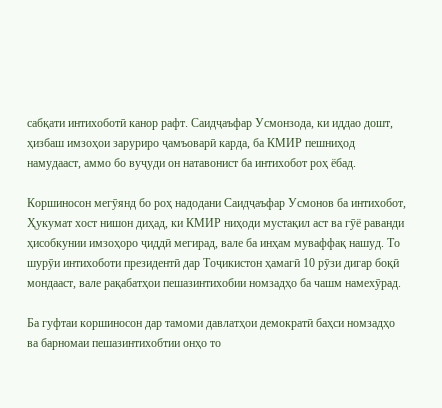сабқати интихоботӣ канор рафт. Саидҷаъфар Усмонзода, ки иддао дошт, ҳизбаш имзоҳои заруриро ҷамъоварӣ карда, ба КМИР пешниҳод намудааст, аммо бо вуҷуди он натавонист ба интихобот роҳ ёбад.

Коршиносон мегӯянд бо роҳ надодани Саидҷаъфар Усмонов ба интихобот, Ҳукумат хост нишон диҳад, ки КМИР ниҳоди мустақил аст ва гӯё раванди ҳисобкунии имзоҳоро ҷиддӣ мегирад, вале ба инҳам муваффақ нашуд. То шурӯи интихоботи президентӣ дар Тоҷикистон ҳамагӣ 10 рӯзи дигар боқӣ мондааст, вале рақабатҳои пешазинтихобии номзадҳо ба чашм намехӯрад.

Ба гуфтаи коршиносон дар тамоми давлатҳои демократӣ баҳси номзадҳо ва барномаи пешазинтихобтии онҳо то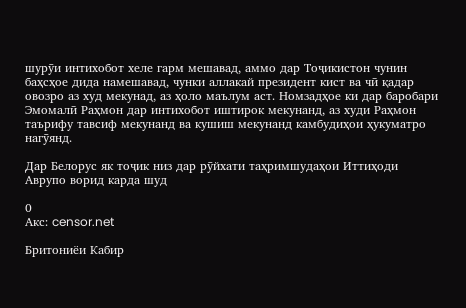шурӯи интихобот хеле гарм мешавад, аммо дар Тоҷикистон чунин баҳсҳое дида намешавад, чунки аллакай президент кист ва чӣ қадар овозро аз худ мекунад, аз ҳоло маълум аст. Номзадҳое ки дар баробари Эмомалӣ Раҳмон дар интихобот иштирок мекунанд, аз худи Раҳмон таърифу тавсиф мекунанд ва кушиш мекунанд камбудиҳои ҳукуматро нагӯянд.

Дар Белорус як тоҷик низ дар рӯйхати таҳримшудаҳои Иттиҳоди Аврупо ворид карда шуд

0
Акс: censor.net

Бритониёи Кабир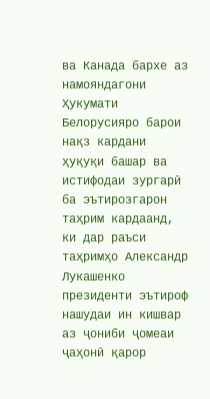ва Канада бархе аз намояндагони Ҳукумати Белорусияро барои нақз кардани ҳуқуқи башар ва истифодаи зургарӣ ба эътирозгарон   таҳрим кардаанд, ки дар раъси таҳримҳо Александр Лукашенко президенти эътироф нашудаи ин кишвар аз ҷониби ҷомеаи ҷаҳонӣ қарор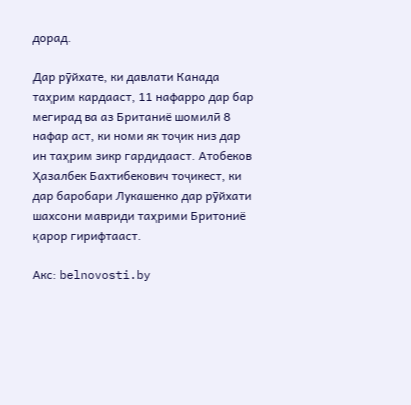дорад.

Дар рӯйхате, ки давлати Канада таҳрим кардааст, 11 нафарро дар бар мегирад ва аз Британиё шомилӣ 8 нафар аст, ки номи як тоҷик низ дар ин таҳрим зикр гардидааст. Атобеков Ҳазалбек Бахтибекович тоҷикест, ки дар баробари Лукашенко дар рӯйхати шахсони мавриди таҳрими Бритониё қарор гирифтааст.

Акс: belnovosti.by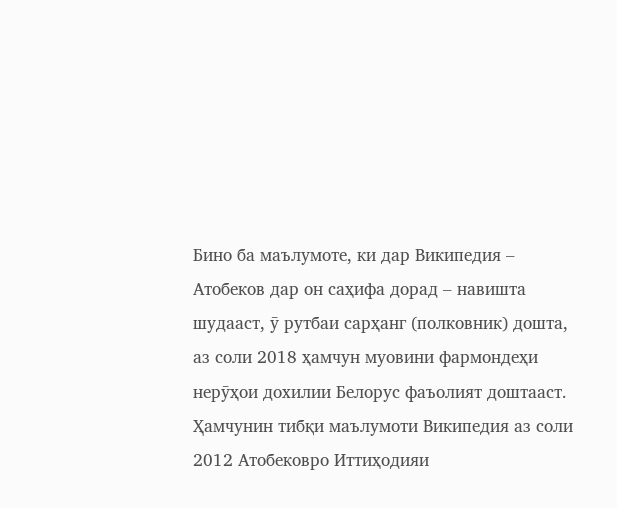Бино ба маълумоте, ки дар Википедия – Атобеков дар он саҳифа дорад – навишта шудааст, ӯ рутбаи сарҳанг (полковник) дошта, аз соли 2018 ҳамчун муовини фармондеҳи нерӯҳои дохилии Белорус фаъолият доштааст. Ҳамчунин тибқи маълумоти Википедия аз соли 2012 Атобековро Иттиҳодияи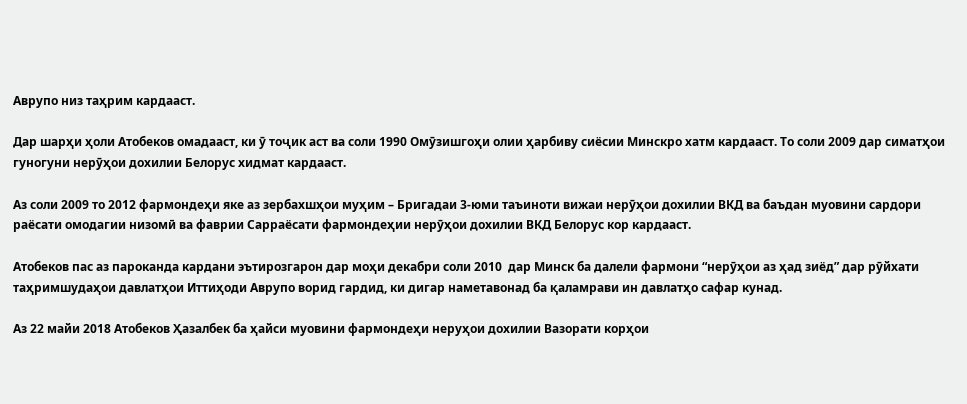Аврупо низ таҳрим кардааст.

Дар шарҳи ҳоли Атобеков омадааст, ки ӯ тоҷик аст ва соли 1990 Омӯзишгоҳи олии ҳарбиву сиёсии Минскро хатм кардааст. То соли 2009 дар симатҳои гуногуни нерӯҳои дохилии Белорус хидмат кардааст.

Аз соли 2009 то 2012 фармондеҳи яке аз зербахшҳои муҳим – Бригадаи 3-юми таъиноти вижаи нерӯҳои дохилии ВКД ва баъдан муовини сардори раёсати омодагии низомӣ ва фаврии Сарраёсати фармондеҳии нерӯҳои дохилии ВКД Белорус кор кардааст.

Атобеков пас аз пароканда кардани эътирозгарон дар моҳи декабри соли 2010  дар Минск ба далели фармони “нерӯҳои аз ҳад зиёд” дар рӯйхати таҳримшудаҳои давлатҳои Иттиҳоди Аврупо ворид гардид, ки дигар наметавонад ба қаламрави ин давлатҳо сафар кунад.

Аз 22 майи 2018 Атобеков Ҳазалбек ба ҳайси муовини фармондеҳи неруҳои дохилии Вазорати корҳои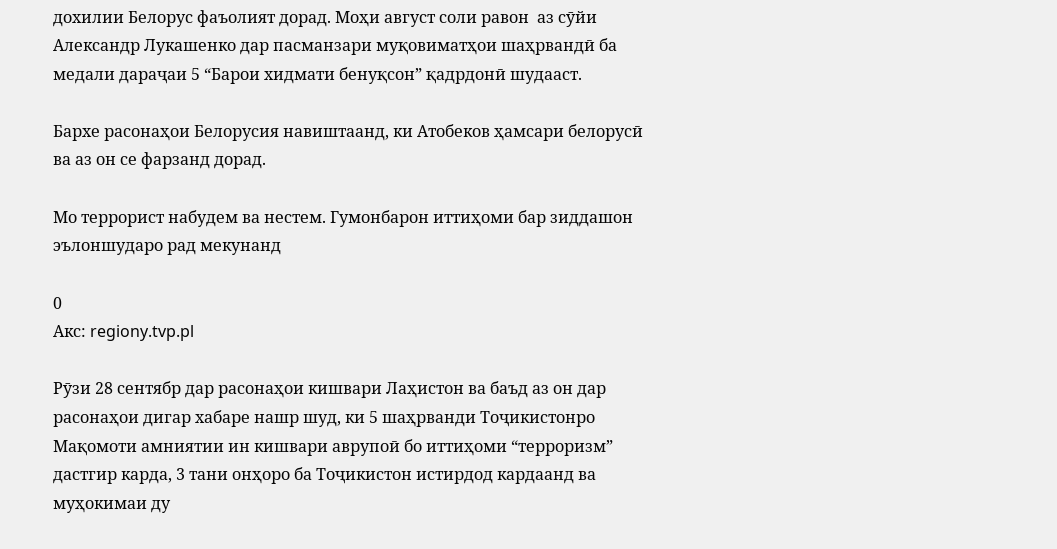дохилии Белорус фаъолият дорад. Моҳи август соли равон  аз сӯйи Александр Лукашенко дар пасманзари муқовиматҳои шаҳрвандӣ ба медали дараҷаи 5 “Барои хидмати бенуқсон” қадрдонӣ шудааст.

Бархе расонаҳои Белорусия навиштаанд, ки Атобеков ҳамсари белорусӣ ва аз он се фарзанд дорад.

Мо террорист набудем ва нестем. Гумонбарон иттиҳоми бар зиддашон эълоншударо рад мекунанд

0
Акс: regiony.tvp.pl

Рӯзи 28 сентябр дар расонаҳои кишвари Лаҳистон ва баъд аз он дар расонаҳои дигар хабаре нашр шуд, ки 5 шаҳрванди Тоҷикистонро Мақомоти амниятии ин кишвари аврупоӣ бо иттиҳоми “терроризм” дастгир карда, 3 тани онҳоро ба Тоҷикистон истирдод кардаанд ва муҳокимаи ду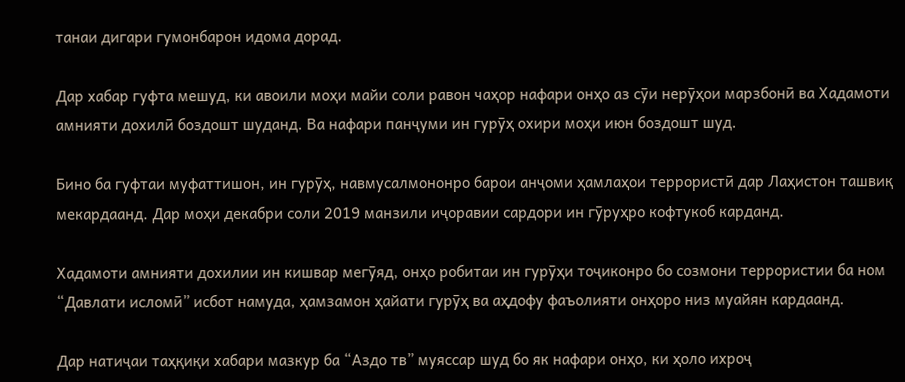танаи дигари гумонбарон идома дорад.

Дар хабар гуфта мешуд, ки авоили моҳи майи соли равон чаҳор нафари онҳо аз сӯи нерӯҳои марзбонӣ ва Хадамоти амнияти дохилӣ боздошт шуданд. Ва нафари панҷуми ин гурӯҳ охири моҳи июн боздошт шуд.

Бино ба гуфтаи муфаттишон, ин гурӯҳ, навмусалмононро барои анҷоми ҳамлаҳои террористӣ дар Лаҳистон ташвиқ мекардаанд. Дар моҳи декабри соли 2019 манзили иҷоравии сардори ин гӯруҳро кофтукоб карданд.

Хадамоти амнияти дохилии ин кишвар мегӯяд, онҳо робитаи ин гурӯҳи тоҷиконро бо созмони террористии ба ном “Давлати исломӣ” исбот намуда, ҳамзамон ҳайати гурӯҳ ва аҳдофу фаъолияти онҳоро низ муайян кардаанд.

Дар натиҷаи таҳқиқи хабари мазкур ба “Аздо тв” муяссар шуд бо як нафари онҳо, ки ҳоло ихроҷ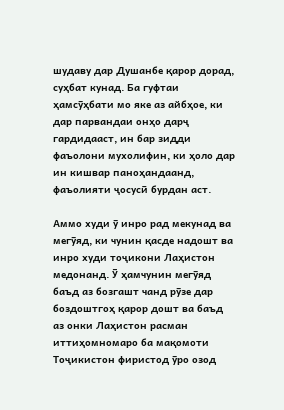шудаву дар Душанбе қарор дорад, суҳбат кунад. Ба гуфтаи ҳамсӯҳбати мо яке аз айбҳое, ки дар парвандаи онҳо дарҷ гардидааст, ин бар зидди фаъолони мухолифин, ки ҳоло дар ин кишвар паноҳандаанд, фаъолияти ҷосусӣ бурдан аст.

Аммо худи ӯ инро рад мекунад ва мегӯяд, ки чунин қасде надошт ва инро худи тоҷикони Лаҳистон медонанд. Ӯ ҳамчунин мегӯяд баъд аз бозгашт чанд рӯзе дар боздоштгоҳ қарор дошт ва баъд аз онки Лаҳистон расман иттиҳомномаро ба мақомоти Тоҷикистон фиристод ӯро озод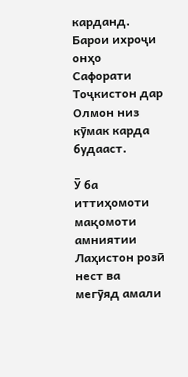карданд. Барои ихроҷи онҳо Сафорати Тоҷкистон дар Олмон низ кӯмак карда будааст.

Ӯ ба иттиҳомоти мақомоти амниятии Лаҳистон розӣ нест ва мегӯяд амали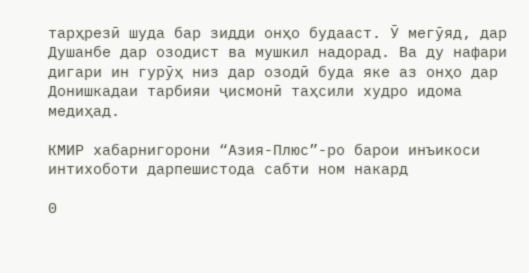тарҳрезӣ шуда бар зидди онҳо будааст. Ӯ мегӯяд, дар Душанбе дар озодист ва мушкил надорад. Ва ду нафари дигари ин гурӯҳ низ дар озодӣ буда яке аз онҳо дар Донишкадаи тарбияи ҷисмонӣ таҳсили худро идома медиҳад.

КМИР хабарнигорони “Азия-Плюс”-ро барои инъикоси интихоботи дарпешистода сабти ном накард

0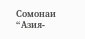Сомонаи “Азия-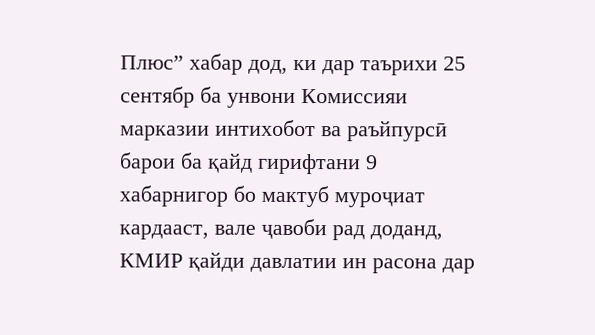Плюс” хабар дод, ки дар таърихи 25 сентябр ба унвони Комиссияи марказии интихобот ва раъйпурсӣ барои ба қайд гирифтани 9 хабарнигор бо мактуб муроҷиат кардааст, вале ҷавоби рад доданд, КМИР қайди давлатии ин расона дар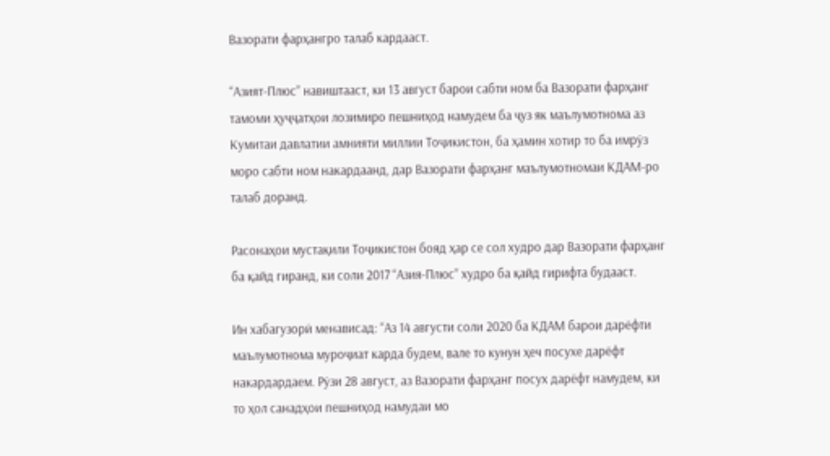Вазорати фарҳангро талаб кардааст.

“Азият-Плюс” навиштааст, ки 13 август барои сабти ном ба Вазорати фарҳанг тамоми ҳуҷҷатҳои лозимиро пешниҳод намудем ба ҷуз як маълумотнома аз Кумитаи давлатии амнияти миллии Тоҷикистон, ба ҳамин хотир то ба имрӯз моро сабти ном накардаанд, дар Вазорати фарҳанг маълумотномаи КДАМ-ро талаб доранд.

Расонаҳои мустақили Тоҷикистон бояд ҳар се сол худро дар Вазорати фарҳанг ба қайд гиранд, ки соли 2017 “Азия-Плюс” худро ба қайд гирифта будааст.

Ин хабагузорӣ менависад: “Аз 14 августи соли 2020 ба КДАМ барои дарёфти маълумотнома муроҷиат карда будем, вале то кунун ҳеч посухе дарёфт накардардаем. Рӯзи 28 август, аз Вазорати фарҳанг посух дарёфт намудем, ки то ҳол санадҳои пешниҳод намудаи мо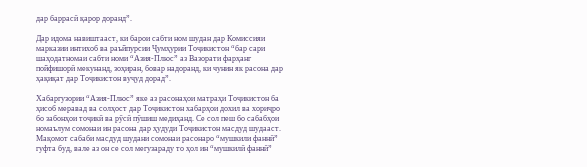дар баррасӣ қарор доранд”.

Дар идома навиштааст, ки барои сабти ном шудан дар Комиссияи марказии интихоб ва раъйпурсии Ҷумҳурии Тоҷикистон “бар сари шаҳодатномаи сабти номи “Азия-Плюс” аз Вазорати фарҳанг пойфишорӣ мекунанд, зоҳиран, бовар надоранд, ки чунин як расона дар ҳақиқат дар Тоҷикистон вуҷуд дорад”.

Хабаргузории “Азия-Плюс” яке аз расонаҳои матраҳи Тоҷикистон ба ҳисоб меравад ва солҳост дар Тоҷикистон хабарҳои дохил ва хориҷро бо забонҳои тоҷикӣ ва рӯсӣ пӯшиш медиҳанд. Се сол пеш бо сабабҳои номаълум сомонаи ин расона дар ҳудуди Тоҷикистон масдуд шудааст. Мақомот сабаби масдуд шудани сомонаи расонаро “мушкили фаннӣ” гуфта буд, вале аз он се сол мегузараду то ҳол ин “мушкилӣ фаннӣ”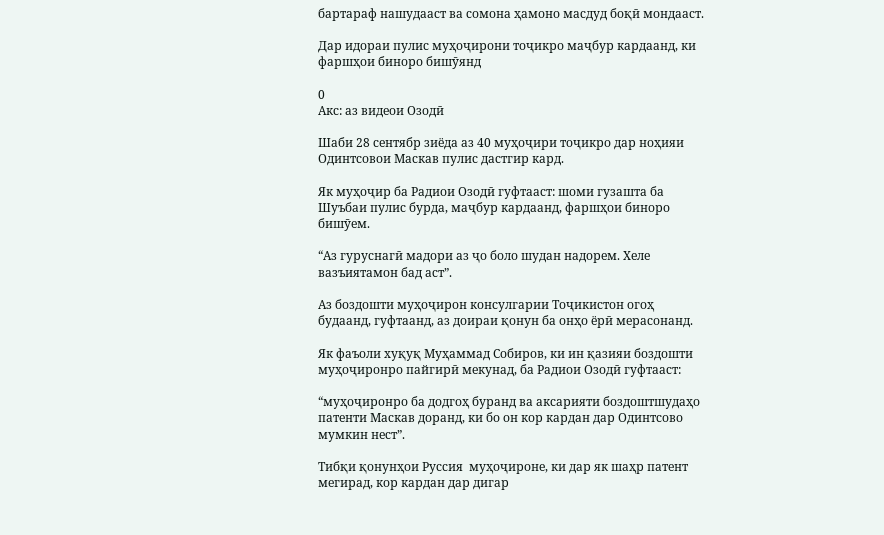бартараф нашудааст ва сомона ҳамоно масдуд боқӣ мондааст.

Дар идораи пулис муҳоҷирони тоҷикро маҷбур кардаанд, ки фаршҳои биноро бишӯянд

0
Акс: аз видеои Озодӣ

Шаби 28 сентябр зиёда аз 40 муҳоҷири тоҷикро дар ноҳияи Одинтсовои Маскав пулис дастгир кард.

Як муҳоҷир ба Радиои Озодӣ гуфтааст: шоми гузашта ба Шуъбаи пулис бурда, маҷбур кардаанд, фаршҳои биноро бишӯем.

“Аз гуруснагӣ мадори аз ҷо боло шудан надорем. Хеле вазъиятамон бад аст”.

Аз боздошти муҳоҷирон консулгарии Тоҷикистон огоҳ будаанд, гуфтаанд, аз доираи қонун ба онҳо ёрӣ мерасонанд.

Як фаъоли хуқуқ Муҳаммад Собиров, ки ин қазияи боздошти муҳоҷиронро пайгирӣ мекунад, ба Радиои Озодӣ гуфтааст:

“муҳоҷиронро ба додгоҳ буранд ва аксарияти боздоштшудаҳо патенти Маскав доранд, ки бо он кор кардан дар Одинтсово мумкин нест”.

Тибқи қонунҳои Руссия  муҳоҷироне, ки дар як шаҳр патент мегирад, кор кардан дар дигар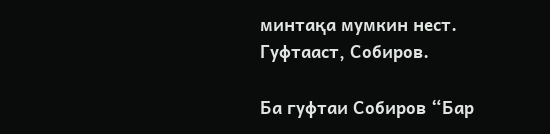минтақа мумкин нест.  Гуфтааст, Собиров.

Ба гуфтаи Собиров “Бар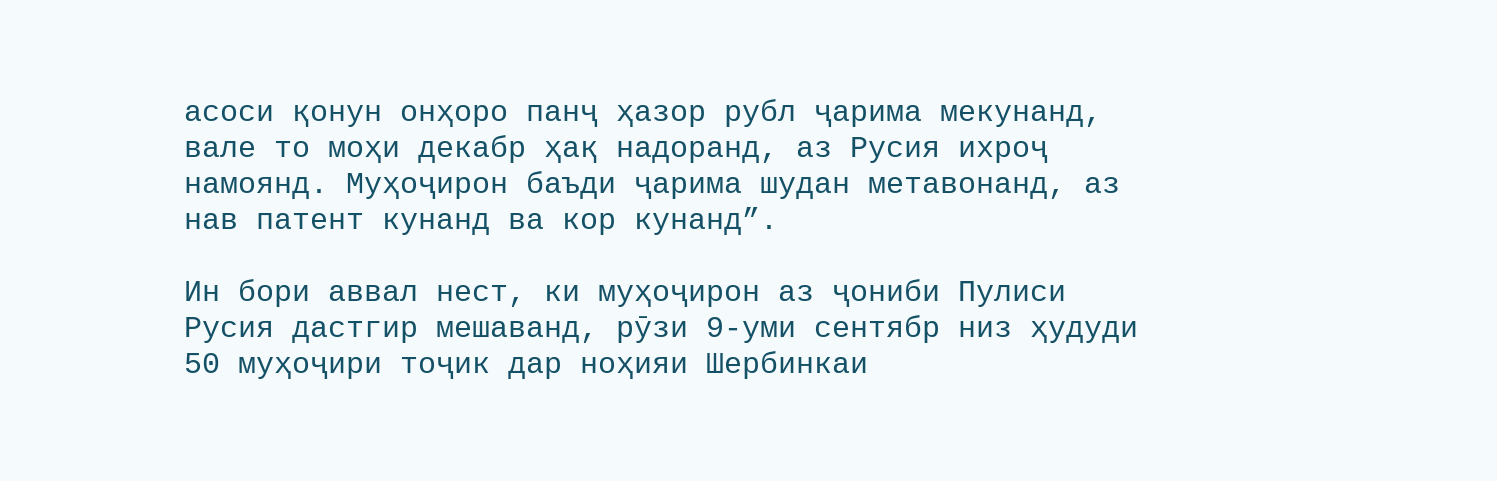асоси қонун онҳоро панҷ ҳазор рубл ҷарима мекунанд, вале то моҳи декабр ҳақ надоранд, аз Русия ихроҷ намоянд. Муҳоҷирон баъди ҷарима шудан метавонанд, аз нав патент кунанд ва кор кунанд”.

Ин бори аввал нест, ки муҳоҷирон аз ҷониби Пулиси Русия дастгир мешаванд, рӯзи 9-уми сентябр низ ҳудуди 50 муҳоҷири тоҷик дар ноҳияи Шербинкаи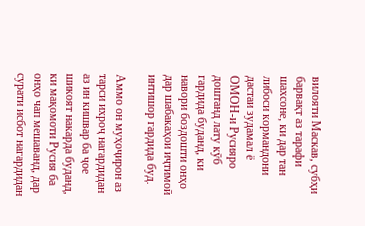вилояти Маскав, субҳи барвақт аз тарафи шахсоне, ки дар тан либоси кормандони дастаи зудамал ё ОМОН-и Русияро доштанд лату кӯб гардида буданд, ки  навори боздошти онҳо дар шабакаҳои иҷтимоӣ интишор гардида буд.

Аммо он муҳоҷирон аз тарси ихроҷ нагардидан аз ин кишвар ба ҷое шикоят накарда буданд, ки мақомоти Русия ба онҳо чап мешаванд, дар сурати исбот нагардидан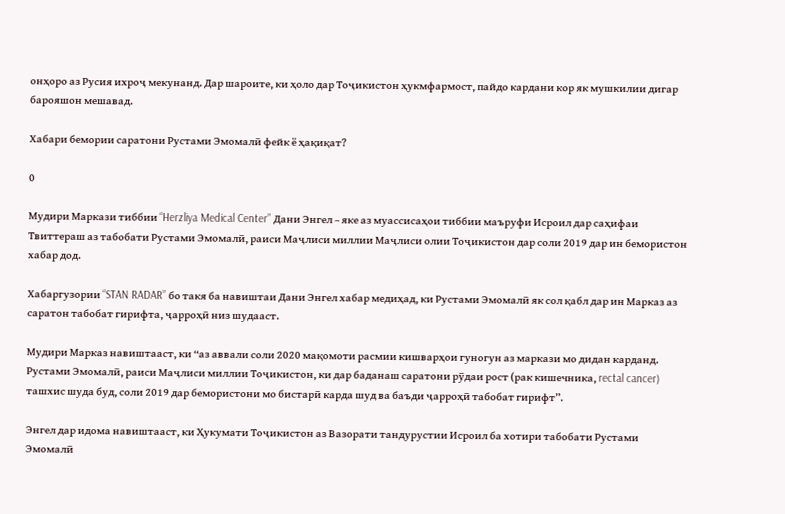онҳоро аз Русия ихроҷ мекунанд. Дар шароите, ки ҳоло дар Тоҷикистон ҳукмфармост, пайдо кардани кор як мушкилии дигар барояшон мешавад.

Хабари бемории саратони Рустами Эмомалӣ фейк ё ҳақиқат?

0

Мудири Маркази тиббии “Herzliya Medical Center” Дани Энгел – яке аз муассисаҳои тиббии маъруфи Исроил дар саҳифаи Твиттераш аз табобати Рустами Эмомалӣ, раиси Маҷлиси миллии Маҷлиси олии Тоҷикистон дар соли 2019 дар ин бемористон хабар дод.

Хабаргузории “STAN RADAR” бо такя ба навиштаи Дани Энгел хабар медиҳад, ки Рустами Эмомалӣ як сол қабл дар ин Марказ аз саратон табобат гирифта, ҷарроҳӣ низ шудааст.

Мудири Марказ навиштааст, ки “аз аввали соли 2020 мақомоти расмии кишварҳои гуногун аз маркази мо дидан карданд. Рустами Эмомалӣ, раиси Маҷлиси миллии Тоҷикистон, ки дар баданаш саратони рӯдаи рост (рак кишечника, rectal cancer) ташхис шуда буд, соли 2019 дар бемористони мо бистарӣ карда шуд ва баъди ҷарроҳӣ табобат гирифт”.

Энгел дар идома навиштааст, ки Ҳукумати Тоҷикистон аз Вазорати тандурустии Исроил ба хотири табобати Рустами Эмомалӣ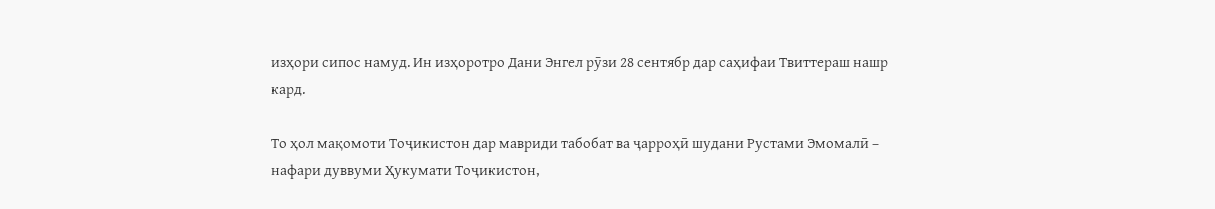изҳори сипос намуд. Ин изҳоротро Дани Энгел рӯзи 28 сентябр дар саҳифаи Твиттераш нашр кард.

То ҳол мақомоти Тоҷикистон дар мавриди табобат ва ҷарроҳӣ шудани Рустами Эмомалӣ – нафари дуввуми Ҳукумати Тоҷикистон,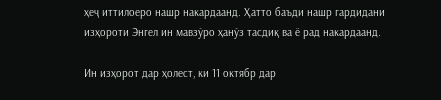ҳеҷ иттилоеро нашр накардаанд. Ҳатто баъди нашр гардидани изҳороти Энгел ин мавзӯро ҳанӯз тасдиқ ва ё рад накардаанд.

Ин изҳорот дар ҳолест, ки 11 октябр дар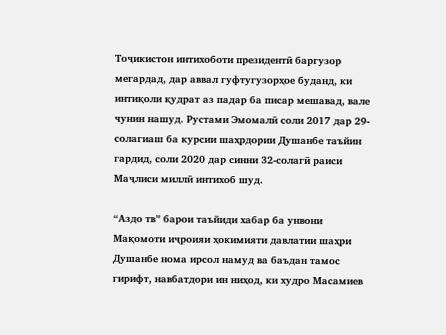Тоҷикистон интихоботи президентӣ баргузор мегардад, дар аввал гуфтугузорҳое буданд, ки интиқоли қудрат аз падар ба писар мешавад, вале чунин нашуд. Рустами Эмомалӣ соли 2017 дар 29-солагиаш ба курсии шаҳрдории Душанбе таъйин гардид, соли 2020 дар синни 32-солагӣ раиси Маҷлиси миллӣ интихоб шуд.

“Аздо тв” барои таъйиди хабар ба унвони Мақомоти иҷроияи ҳокимияти давлатии шаҳри Душанбе нома ирсол намуд ва баъдан тамос гирифт, навбатдори ин ниҳод, ки худро Масамиев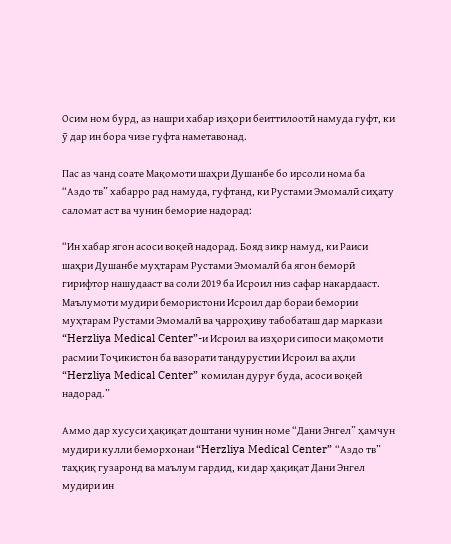Осим ном бурд, аз нашри хабар изҳори беиттилоотӣ намуда гуфт, ки ӯ дар ин бора чизе гуфта наметавонад.

Пас аз чанд соате Мақомоти шаҳри Душанбе бо ирсоли нома ба “Аздо тв” хабарро рад намуда, гуфтанд, ки Рустами Эмомалӣ сиҳату саломат аст ва чунин беморие надорад:

“Ин хабар ягон асоси воқеӣ надорад. Бояд зикр намуд, ки Раиси шаҳри Душанбе муҳтарам Рустами Эмомалӣ ба ягон беморӣ гирифтор нашудааст ва соли 2019 ба Исроил низ сафар накардааст. Маълумоти мудири бемористони Исроил дар бораи бемории муҳтарам Рустами Эмомалӣ ва ҷарроҳиву табобаташ дар маркази “Herzliya Medical Center”-и Исроил ва изҳори сипоси мақомоти расмии Тоҷикистон ба вазорати тандурустии Исроил ва аҳли “Herzliya Medical Center” комилан дуруғ буда, асоси воқеӣ надорад.”

Аммо дар хусуси ҳақиқат доштани чунин номе “Дани Энгел” ҳамчун мудири кулли беморхонаи “Herzliya Medical Center” “Аздо тв” таҳқиқ гузаронд ва маълум гардид, ки дар ҳақиқат Дани Энгел мудири ин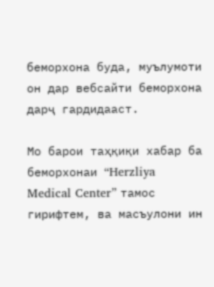беморхона буда, муълумоти он дар вебсайти беморхона дарҷ гардидааст.

Мо барои таҳқиқи хабар ба беморхонаи “Herzliya Medical Center” тамос гирифтем, ва масъулони ин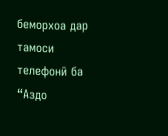беморхоа дар тамоси телефонӣ ба “Аздо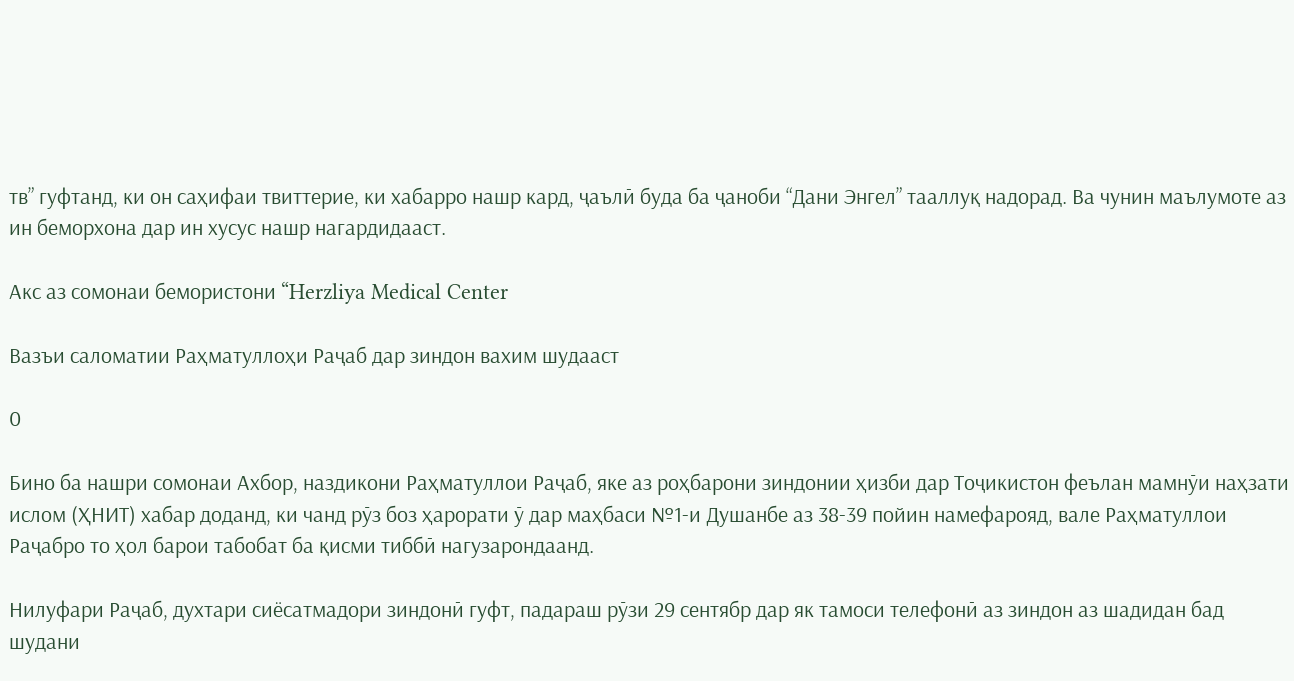тв” гуфтанд, ки он саҳифаи твиттерие, ки хабарро нашр кард, ҷаълӣ буда ба ҷаноби “Дани Энгел” тааллуқ надорад. Ва чунин маълумоте аз ин беморхона дар ин хусус нашр нагардидааст.

Акс аз сомонаи бемористони “Herzliya Medical Center

Вазъи саломатии Раҳматуллоҳи Раҷаб дар зиндон вахим шудааст

0

Бино ба нашри сомонаи Ахбор, наздикони Раҳматуллои Раҷаб, яке аз роҳбарони зиндонии ҳизби дар Тоҷикистон феълан мамнӯи наҳзати ислом (ҲНИТ) хабар доданд, ки чанд рӯз боз ҳарорати ӯ дар маҳбаси №1-и Душанбе аз 38-39 пойин намефарояд, вале Раҳматуллои Раҷабро то ҳол барои табобат ба қисми тиббӣ нагузарондаанд.

Нилуфари Раҷаб, духтари сиёсатмадори зиндонӣ гуфт, падараш рӯзи 29 сентябр дар як тамоси телефонӣ аз зиндон аз шадидан бад шудани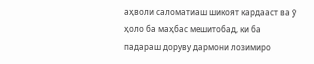аҳволи саломатиаш шикоят кардааст ва ӯ ҳоло ба маҳбас мешитобад, ки ба падараш доруву дармони лозимиро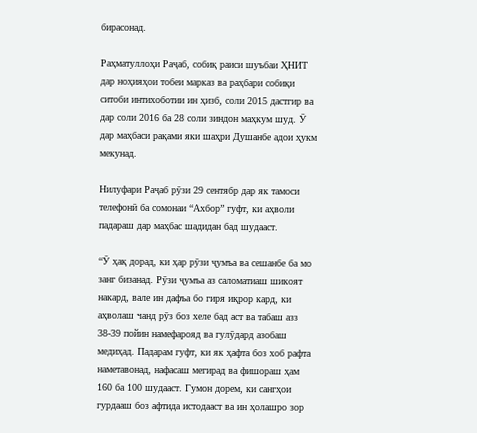бирасонад.

Раҳматуллоҳи Раҷаб, собиқ раиси шуъбаи ҲНИТ дар ноҳияҳои тобеи марказ ва раҳбари собиқи ситоби интихоботии ин ҳизб, соли 2015 дастгир ва дар соли 2016 ба 28 соли зиндон маҳкум шуд. Ӯ дар маҳбаси рақами яки шаҳри Душанбе адои ҳукм мекунад.

Нилуфари Раҷаб рӯзи 29 сентябр дар як тамоси телефонӣ ба сомонаи “Ахбор” гуфт, ки аҳволи падараш дар маҳбас шадидан бад шудааст.

“Ӯ ҳақ дорад, ки ҳар рӯзи ҷумъа ва сешанбе ба мо занг бизанад. Рӯзи ҷумъа аз саломатиаш шикоят накард, вале ин дафъа бо гиря иқрор кард, ки аҳволаш чанд рӯз боз хеле бад аст ва табаш азз 38-39 пойин намефарояд ва гулӯдард азобаш медиҳад. Падарам гуфт, ки як ҳафта боз хоб рафта наметавонад, нафасаш мегирад ва фишораш ҳам 160 ба 100 шудааст. Гумон дорем, ки сангҳои гурдааш боз афтида истодааст ва ин ҳолашро зор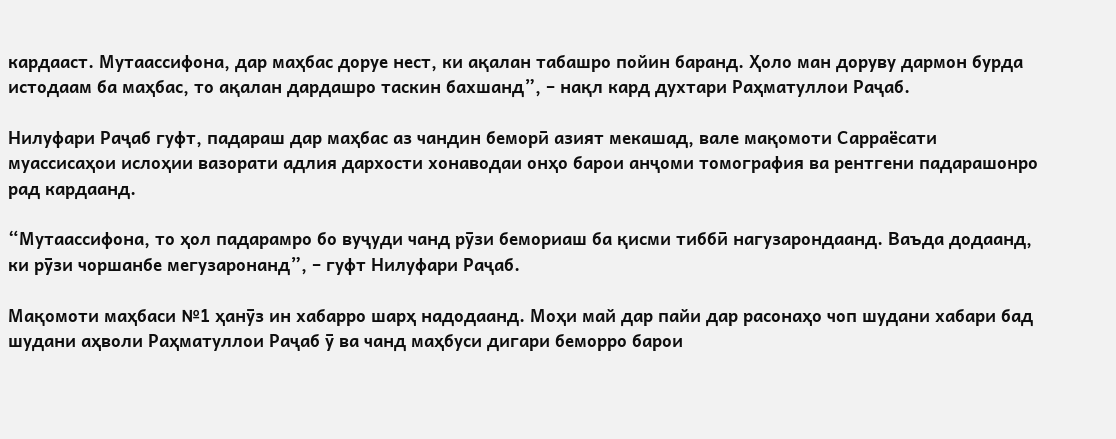кардааст. Мутаассифона, дар маҳбас доруе нест, ки ақалан табашро пойин баранд. Ҳоло ман доруву дармон бурда истодаам ба маҳбас, то ақалан дардашро таскин бахшанд”, – нақл кард духтари Раҳматуллои Раҷаб.

Нилуфари Раҷаб гуфт, падараш дар маҳбас аз чандин беморӣ азият мекашад, вале мақомоти Сарраёсати муассисаҳои ислоҳии вазорати адлия дархости хонаводаи онҳо барои анҷоми томография ва рентгени падарашонро рад кардаанд.

“Мутаассифона, то ҳол падарамро бо вуҷуди чанд рӯзи бемориаш ба қисми тиббӣ нагузарондаанд. Ваъда додаанд, ки рӯзи чоршанбе мегузаронанд”, – гуфт Нилуфари Раҷаб.

Мақомоти маҳбаси №1 ҳанӯз ин хабарро шарҳ надодаанд. Моҳи май дар пайи дар расонаҳо чоп шудани хабари бад шудани аҳволи Раҳматуллои Раҷаб ӯ ва чанд маҳбуси дигари беморро барои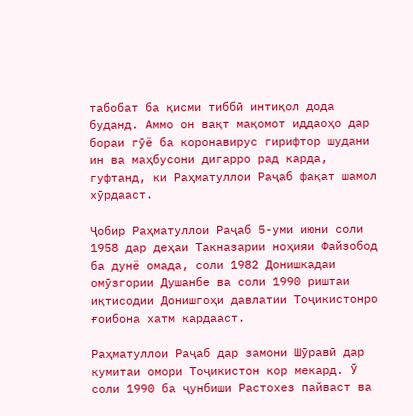табобат ба қисми тиббӣ интиқол дода буданд. Аммо он вақт мақомот иддаоҳо дар бораи гӯё ба коронавирус гирифтор шудани ин ва маҳбусони дигарро рад карда, гуфтанд, ки Раҳматуллои Раҷаб фақат шамол хӯрдааст.

Ҷобир Раҳматуллои Раҷаб 5-уми июни соли 1958 дар деҳаи Такназарии ноҳияи Файзобод ба дунё омада, соли 1982 Донишкадаи омӯзгории Душанбе ва соли 1990 риштаи иқтисодии Донишгоҳи давлатии Тоҷикистонро ғоибона хатм кардааст.

Раҳматуллои Раҷаб дар замони Шӯравӣ дар кумитаи омори Тоҷикистон кор мекард. Ӯ соли 1990 ба ҷунбиши Растохез пайваст ва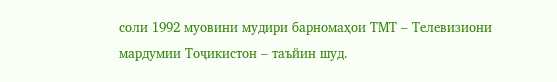соли 1992 муовини мудири барномаҳои ТМТ – Телевизиони мардумии Тоҷикистон – таъйин шуд.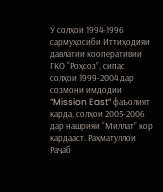Ӯ солҳои 1994-1996 сармуҳосиби Иттиҳодияи давлатии кооперативии ГКО “Роҳсоз”, сипас солҳои 1999-2004 дар созмони имдодии “Mission East” фаъолият карда, солҳои 2005-2006 дар нашрияи “Миллат” кор кардааст. Раҳматуллои Раҷаб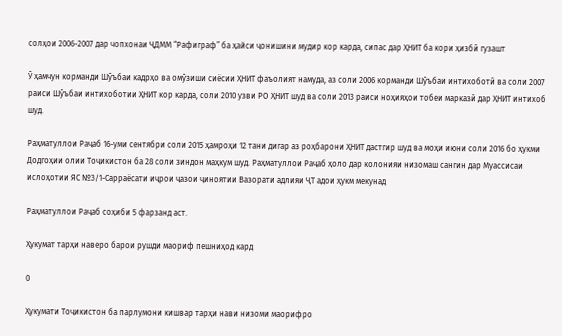солҳои 2006-2007 дар чопхонаи ҶДММ “Рафиграф” ба ҳайси ҷонишини мудир кор карда, сипас дар ҲНИТ ба кори ҳизбӣ гузашт

Ӯ ҳамчун корманди Шӯъбаи кадрҳо ва омӯзиши сиёсии ҲНИТ фаъолият намуда, аз соли 2006 корманди Шӯъбаи интихоботӣ ва соли 2007 раиси Шӯъбаи интихоботии ҲНИТ кор карда, соли 2010 узви РО ҲНИТ шуд ва соли 2013 раиси ноҳияҳои тобеи марказӣ дар ҲНИТ интихоб шуд.

Раҳматуллои Раҷаб 16-уми сентябри соли 2015 ҳамроҳи 12 тани дигар аз роҳбарони ҲНИТ дастгир шуд ва моҳи июни соли 2016 бо ҳукми Додгоҳии олии Тоҷикистон ба 28 соли зиндон маҳкум шуд. Раҳматуллои Раҷаб ҳоло дар колонияи низомаш сангин дар Муассисаи ислоҳотии ЯС №3/1-Сарраёсати иҷрои ҷазои ҷиноятии Вазорати адлияи ҶТ адои ҳукм мекунад

Раҳматуллои Раҷаб соҳиби 5 фарзанд аст.

Ҳукумат тарҳи наверо барои рушди маориф пешниҳод кард

0

Ҳукумати Тоҷикистон ба парлумони кишвар тарҳи нави низоми маорифро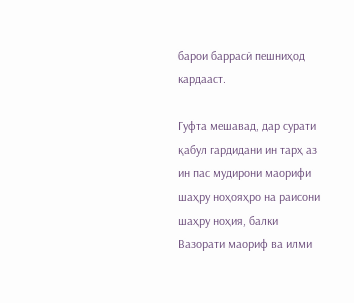барои баррасӣ пешниҳод кардааст.

Гуфта мешавад, дар сурати қабул гардидани ин тарҳ аз ин пас мудирони маорифи шаҳру ноҳояҳро на раисони шаҳру ноҳия, балки Вазорати маориф ва илми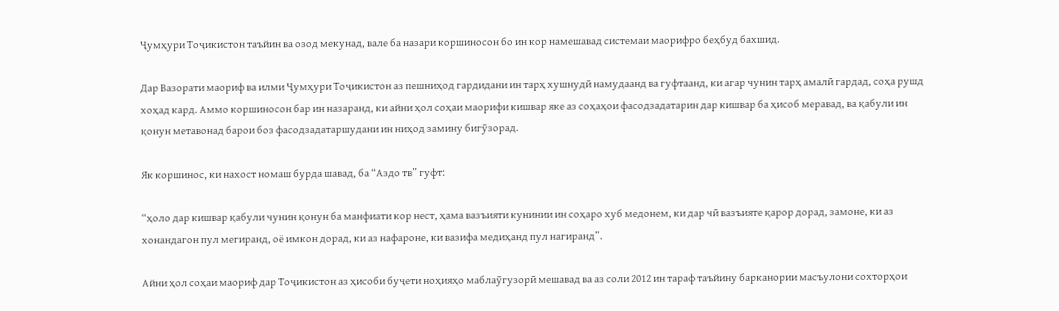Ҷумҳури Тоҷикистон таъйин ва озод мекунад, вале ба назари коршиносон бо ин кор намешавад системаи маорифро беҳбуд бахшид.

Дар Вазорати маориф ва илми Ҷумҳури Тоҷикистон аз пешниҳод гардидани ин тарҳ хушнудӣ намудаанд ва гуфтаанд, ки агар чунин тарҳ амалӣ гардад, соҳа рушд хоҳад кард. Аммо коршиносон бар ин назаранд, ки айни ҳол соҳаи маорифи кишвар яке аз соҳаҳои фасодзадатарин дар кишвар ба ҳисоб меравад, ва қабули ин қонун метавонад барои боз фасодзадатаршудани ин ниҳод замину бигӯзорад.

Як коршинос, ки нахост номаш бурда шавад, ба “Аздо тв” гуфт:

“ҳоло дар кишвар қабули чунин қонун ба манфиати кор нест, ҳама вазъияти кунинии ин соҳаро хуб медонем, ки дар чӣ вазъияте қарор дорад, замоне, ки аз хонандагон пул мегиранд, оё имкон дорад, ки аз нафароне, ки вазифа медиҳанд пул нагиранд”.

Айни ҳол соҳаи маориф дар Тоҷикистон аз ҳисоби буҷети ноҳияҳо маблаӯгузорӣ мешавад ва аз соли 2012 ин тараф таъйину барканории масъулони сохторҳои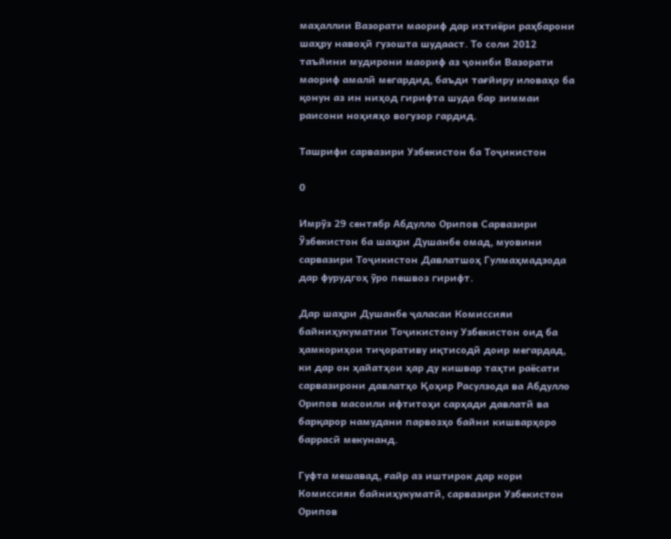маҳаллии Вазорати маориф дар ихтиёри раҳбарони шаҳру навоҳӣ гузошта шудааст. То соли 2012 таъйини мудирони маориф аз ҷониби Вазорати маориф амалӣ мегардид, баъди тағйиру иловаҳо ба қонун аз ин ниҳод гирифта шуда бар зиммаи раисони ноҳияҳо вогузор гардид.

Ташрифи сарвазири Узбекистон ба Тоҷикистон

0

Имрӯз 29 сентябр Абдулло Орипов Сарвазири Ӯзбекистон ба шаҳри Душанбе омад, муовини сарвазири Тоҷикистон Давлатшоҳ Гулмаҳмадзода дар фурудгоҳ ӯро пешвоз гирифт.

Дар шаҳри Душанбе ҷаласаи Комиссияи байниҳукуматии Тоҷикистону Узбекистон оид ба ҳамкориҳои тиҷоративу иқтисодӣ доир мегардад, ки дар он ҳайатҳои ҳар ду кишвар таҳти раёсати сарвазирони давлатҳо Қоҳир Расулзода ва Абдулло Орипов масоили ифтитоҳи сарҳади давлатӣ ва барқарор намудани парвозҳо байни кишварҳоро баррасӣ мекунанд.

Гуфта мешавад, ғайр аз иштирок дар кори Комиссияи байниҳукуматӣ, сарвазири Узбекистон Орипов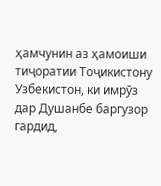ҳамчунин аз ҳамоиши тиҷоратии Тоҷикистону Узбекистон, ки имрӯз дар Душанбе баргузор гардид,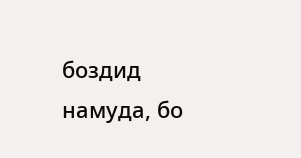боздид намуда, бо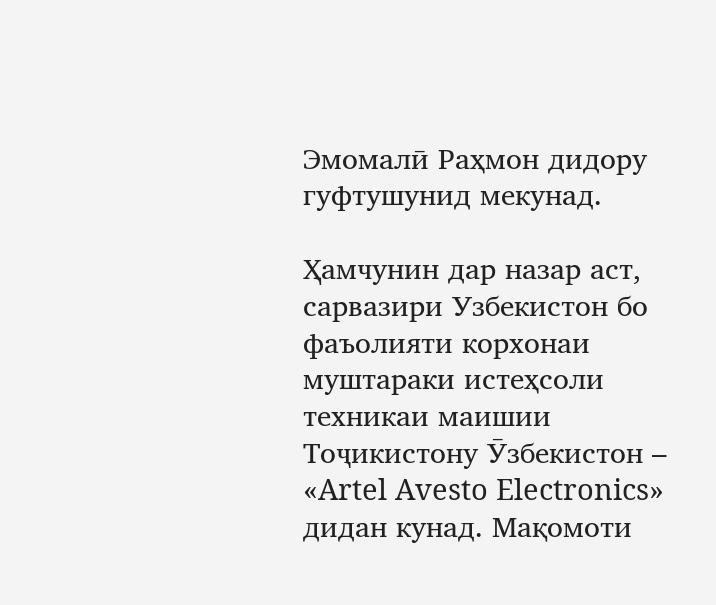Эмомалӣ Раҳмон дидору гуфтушунид мекунад.

Ҳамчунин дар назар аст, сарвазири Узбекистон бо фаъолияти корхонаи муштараки истеҳсоли техникаи маишии Тоҷикистону Ӯзбекистон – «Artel Avesto Electronics»  дидан кунад. Мақомоти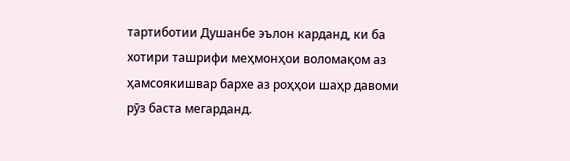тартиботии Душанбе эълон карданд, ки ба хотири ташрифи меҳмонҳои воломақом аз ҳамсоякишвар бархе аз роҳҳои шаҳр давоми рӯз баста мегарданд.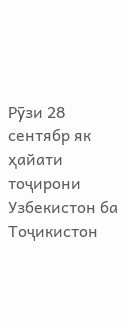Рӯзи 28 сентябр як ҳайати тоҷирони Узбекистон ба Тоҷикистон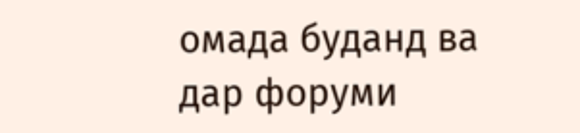омада буданд ва дар форуми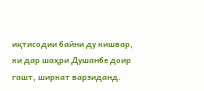иқтисодии байни ду кишвар, ки дар шаҳри Душанбе доир гашт, ширкат варзиданд.